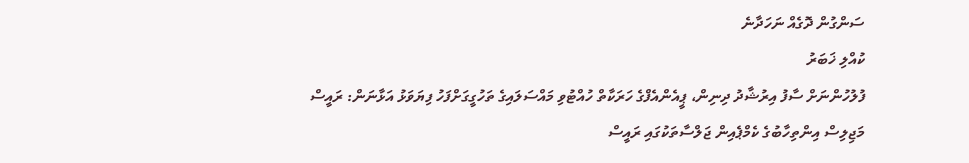ސަންގުން ދޮގެއް ނަހަދާނެ
ކުއްލި ޚަބަރު
ފުލުހުންނަށް ސާފު އިރުޝާދު ދިނިން، ޕީއެންއެފްގެ ހަރަކާތް ހުއްޓުވި މައްސަލައިގެ ތަހުގީގަށްފަހު ފިޔަވަޅު އަޅާނަން: ރައީސް
މަޖިލިސް އިންތިހާބުގެ ކެމްޕެއިން ޖަލްސާތަކުގައި ރައީސް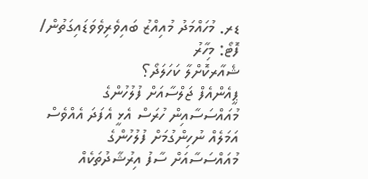ޑރ. މުހައްމަދު މުއިއްޒު ބައިވެރިވެވަޑައިގަތުން/ ފޮޓޯ: މިހާރު
ޝެއާރކޮށްލާ ކަހަލަދޯ؟
ޕީއެންއެފް ޖަލްސާއަށް ފުލުހުންގެ މުއައްސަސާއިން ހުރަސް އެޅީ އެފަދަ އެއްވެސް އަމަލެއް ނުހިންގުމަށް ފުލުހުންގެ މުއައްސަސާއަށް ސާފު އިރުޝާދުތަކެއް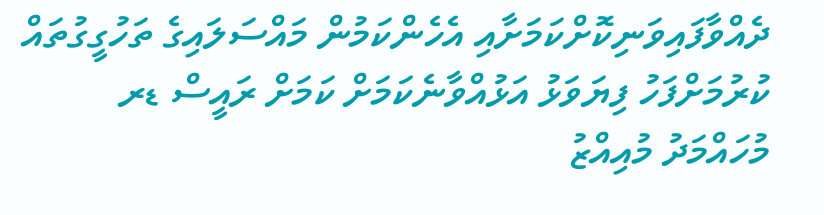ދެއްވާފައިވަނިކޮށްކަމަށާއި އެހެންކަމުން މައްސަލައިގެ ތަހުގީގުތައް ކުރުމަށްފަހު ފިޔަވަޅު އަޅުއްވާނެކަމަށް ކަމަށް ރައީސް ޑރ މުހައްމަދު މުއިއްޒު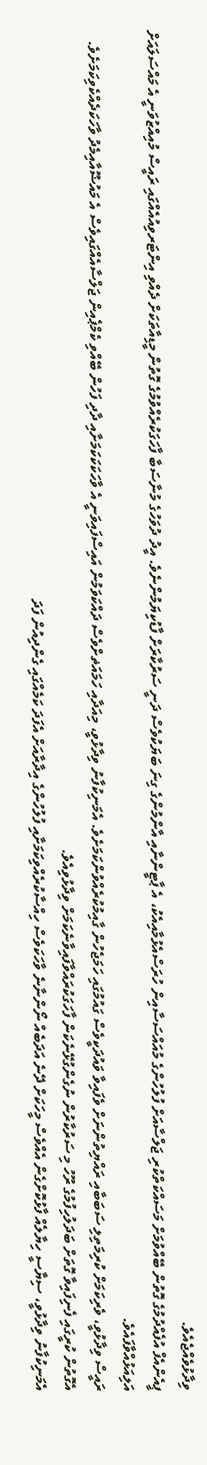ވިދާޅުވެއްޖެއެވެ.
ޕީއެންއެފް އުފެއްދުމުގެ ގޮތުން ބޭއްވުމަށް މަސައްކަތްކުރި ޖަލްސާއަށް ފުލުހުންގެ މުއައްސަސާއިން ހުރަސްއެޅުމާއިއެކު، އެ ޕާޓީންނާއި އާންމުންގެ ގިނަ ބަޔަކުވެސް ދަނީ ސަރުކާރަށް ފާޑުކިޔަމުންނެވެ. އީދު ދުވަހުގެ މުނާސަބާ ފާހަގަކުރެއްވުމުގެ ގޮތުން މީޑިއާތަކަށް ދެއްވި އިންޓަރވިއުއެއްގައި ރައީސް މުއިއްޒުވަނީ އެ މައްސަލައަށް އަލިއަޅުއްވާފައެވެ.
ރައީސް ވިދާޅުވީ، ވެރިކަމަށް ކުރިމަތިލި ސަބަބާއި ރައްޔިތުންނަށް ވެފައިވާ ވައުދަކީވެސް ގައުމުގައި ހަމަޖެހުން ގާއިމުކުރެއްވުންކަމަށެވެ. އެމަނިކުފާނު ވިދާޅުވީ، މިއަދާއި ހަމައަޡށްވެސް ދައްކަވަމުން އައިސްފައިވަނީ އެ ވާހަކަކަކަމަށާއި ދާދި ފަހުން ބޭއްވި ކެމްޕެއިން ޖަލްސާއެއްގައިވެސް އެ މައުޟޫއާއިމެދު ވާހަކަދެއްކެވިކަމަށެވެ. އެގޮތުން ކުރީގައި ފެނިފައިވާ ގޮތަށް ބަދަލުހިފުމުގެ ރޫހު މި ސަރުކާރުން ނުގެންގުޅޭނެކަން ފާހަގަކުރައްވާފައިވާނެކަމަށް ވިދާޅުވިއެވެ.
އެމަނިކުފާނު ވިދާޅުވީ، ސިޔާސީ ހިޔާލެއް ފާޅުކޮށްގެން އެއްވެސް މީހަކަށް ދޭނެ އަދަބެއް ނޯންނާނެ ވާހަކަވެސް ހިއްސާކުރެއްވިކަމަށާއި ފުލުހުންގެ އިދާރާއަށް އެފަދަ ކަމެއްގައި ގެންދިއުން ފަދަ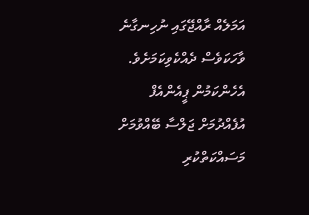އަމަލެއް ރާއްޖޭގައި ނުހިނގާނެ ވާހަކަވެސް ދެއްކެވިކަމަށެވެ. އެހެންކަމުން ޕީއެންއެފް އުފެއްދުމަށް ޖަލްސާ ބޭއްވުމަށް މަސައްކަތްކުރި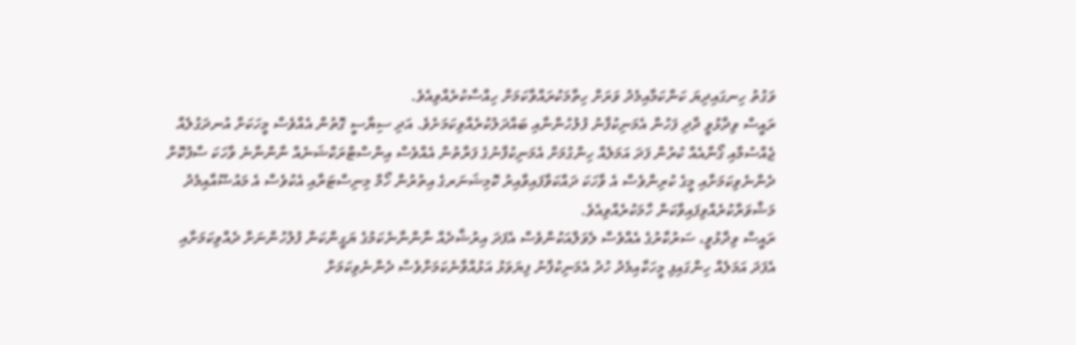ވަގުތު ހިނގައިދިޔަ ކަންކަމާއިމެދު ވަރަށް ހިތާމަކުރައްވާކަމަށް ހިއްސާކުރެއްވިއެވެ.
ރައީސް ވިދާޅުވީ ދާދި ފަހުން އެމަނިކުފާނު ފުލުހުންނާއި ބައްދަލުކުރެއްވިކަމަށެވެ. އަދި ސިޔާސީ ގޮތުން އެއްވެސް މީހަކަށް އުނދަގުލެއް ޖެއްސުމާއި ގޯނާއެއް ކުރުން ފަދަ އަމަލެއް ހިންގުމަށް އެމަނިކުފާނުގެ ފަރާތުން އެއްވެސް އިންސްޓްރަކްޝަނެއް ނާންނާނެ ވާހަކަ ސާފުކޮށް ދެންނެވިކަމަށާއި މީގެ ކުރިންވެސް އެ ވާހަކަ ދައްކަވާފައިވާއިރު ކޮމިޝަނަރގެ އިތުރުން ހޯމް މިނިސްޓަރާއި އެކުވެސް އެ މައުޟޫއާއިމެދު މަޝްވަރާކުރެއްވިފައިވާކަން ހާމަކުރެއްވިއެވެ.
ރައީސް ވިދާޅުވީ، ސަރުކާރުގެ އެއްވެސް ލެވަލްއަކުންވެސް އެފަދަ އިރުޝާދެއް ނާންނާނެކަމުގެ ޔަގީންކަން ފުލުހުންނަށް ދެއްވިކަމަށާއި އެފަދަ އަމަލެއް ހިންގައިފި މީހަކާއިމެދު ހުދު އެމަނިކުފާނު ފިޔަވަޅު އަޅުއްވާނެކަމަށްވެސް ދެންނެވިކަމަށް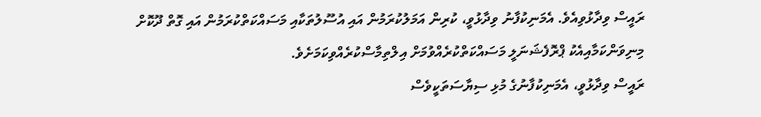ރައީސް ވިދާޅުވިއެވެ. އެމަނިކުފާނު ވިދާޅުވީ، ކުރިން އަމަލުކުރަމުން އައި އުސޫލުތަކާއި މަސައްކަތްކުރަމުން އައި ގޮތް ދޫކޮށް މިނިވަންކަމާއިއެކު ޕްރޮފެޝަނަލީ މަސައްކަތްކުރެއްވުމަށް އިލްތިމާސްކުރެއްވިކަމަށެވެ.
ރައީސް ވިދާޅުވީ، އެމަނިކުފާނުގެ މުޅި ސިޔާސަތަކީވެސް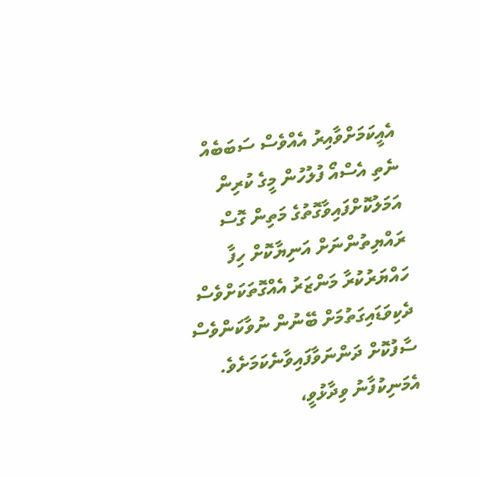އެއީކަމަށްވާއިރު އެއްވެސް ސަބަބެއް ނެތި އެސްއޯ ފުލުހުން މީގެ ކުރިން އަމަލުކޮށްފައިވާގޮތުގެ މަތިން ގޮސް ރައްޔިތުންނަށް އަނިޔާކޮށް ހިފާ ހައްޔަރުކުރާ މަންޒަރު އެއްގޮތަކަށްވެސް ދެކިވަޑައިގަތުމަށް ބޭނުން ނުވާކަންވެސް ސާފުކޮށް ދަންނަވާފައިވާނެކަމަށެވެ. އެމަނިކުފާނު ވިދާޅުވީ،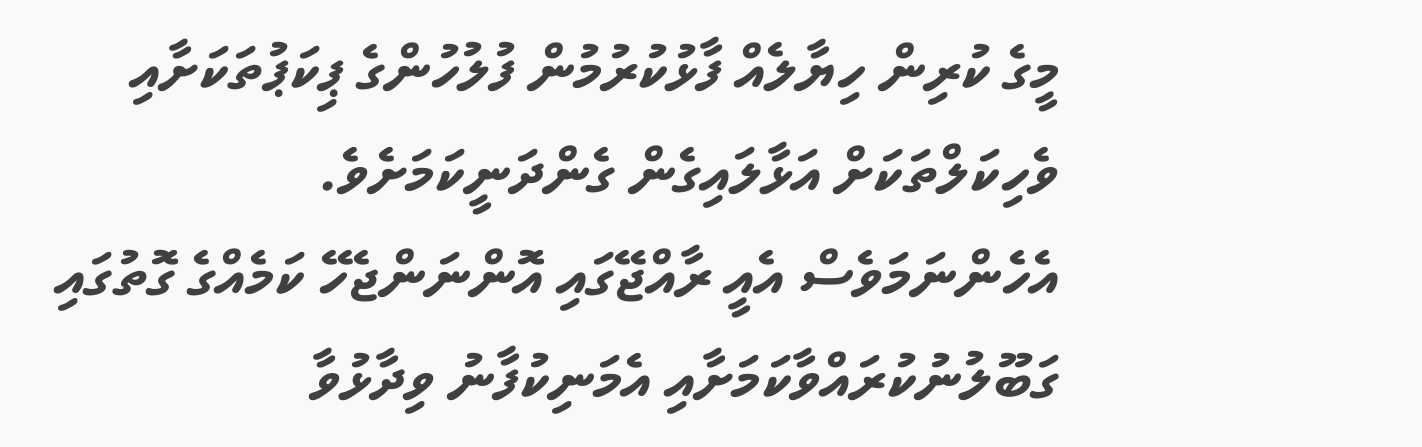މީގެ ކުރިން ހިޔާލެއް ފާޅުކުރުމުން ފުލުހުންގެ ޕިކަޕުތަކަށާއި ވެހިކަލްތަކަށް އަޅާލައިގެން ގެންދަނީކަމަށެވެ.
އެހެންނަމަވެސް އެއީ ރާއްޖޭގައި އޮންނަންޖެހޭ ކަމެއްގެ ގޮތުގައި ގަބޫލުނުކުރައްވާކަމަށާއި އެމަނިކުފާނު ވިދާޅުވާ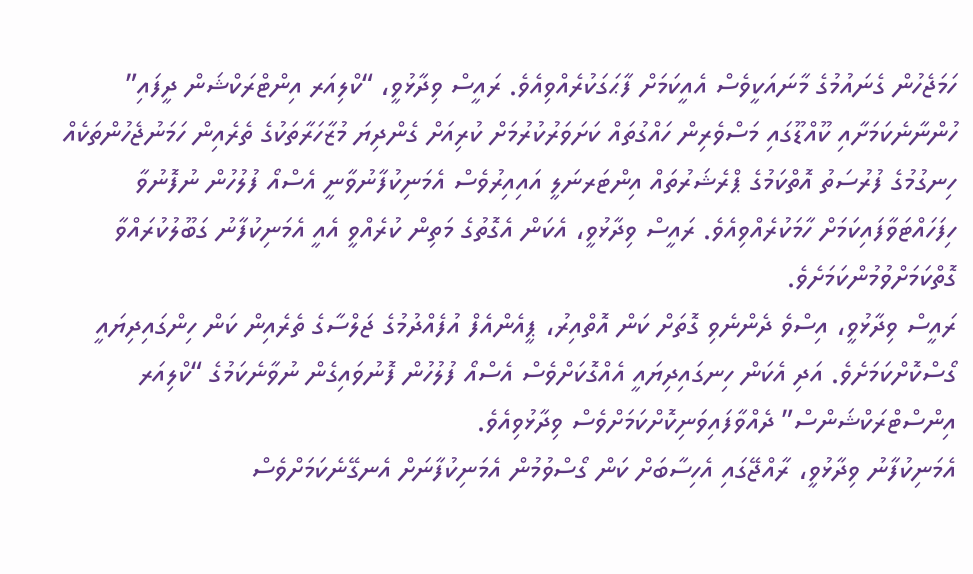ހަމަޖެހުން ގެނައުމުގެ މާނައަކީވެސް އެއީކަމަށް ފާޙަގަކުރެއްވިއެވެ. ރައީސް ވިދާޅުވީ، “ކްލިއަރ އިންޓްރަކްޝަން ދީފައި” ހުންނާނެކަމަށާއި ކޫއްޑޫގައި މަސްވެރިން ހައްގުތައް ކަށަވަރުކުރުމަށް ކުރިއަށް ގެންދިޔަ މުޒާހަރާތަކުގެ ތެރެއިން ހަމަނުޖެހުންތަކެއް ހިނގުމުގެ ފުރުސަތު އޮތްކަމުގެ ޕްރެޝަރުތައް އިންޓަރނަލީ އައިއިރުވެސް އެމަނިކުފާނުވާނީ އެސްއޯ ފުލުހުން ނުފޮނުވާ ހިފަހައްޓަވާފައިކަމަށް ހާމަކުރެއްވިއެވެ. ރައީސް ވިދާޅުވީ، އެކަން އެގޮތުގެ މަތިން ކުރެއްވީ އެއީ އެމަނިކުފާނު ގަބޫލުކުރައްވާ ގޮތްކަމަށްވުމުންކަމަށެވެ.
ރައީސް ވިދާޅުވީ، އިސްވެ ދެންނެވި ގޮތަށް ކަން އޮތްއިރު، ޕީއެންއެފް އުފެއްދުމުގެ ޖަލްސާގެ ތެރެއިން ކަން ހިންގައިދިޔައީ ގޯސްކޮށްކަމަށެވެ. އަދި އެކަން ހިނގައިދިޔައީ އެއްގޮކަށްވެސް އެސްއޯ ފުލުހުން ފޮނުވައިގެން ނުވާނެކަމުގެ “ކްލިއަރ އިންސްޓްރަކްޝަންސް” ދެއްވާފައިވަނިކޮށްކަމަށްވެސް ވިދާޅުވިއެވެ.
އެމަނިކުފާނު ވިދާޅުވީ، ރާއްޖޭގައި އެހިސާބަށް ކަން ގޯސްވުމުން އެމަނިކުފާނަށް އެނގޭނެކަމަށްވެސް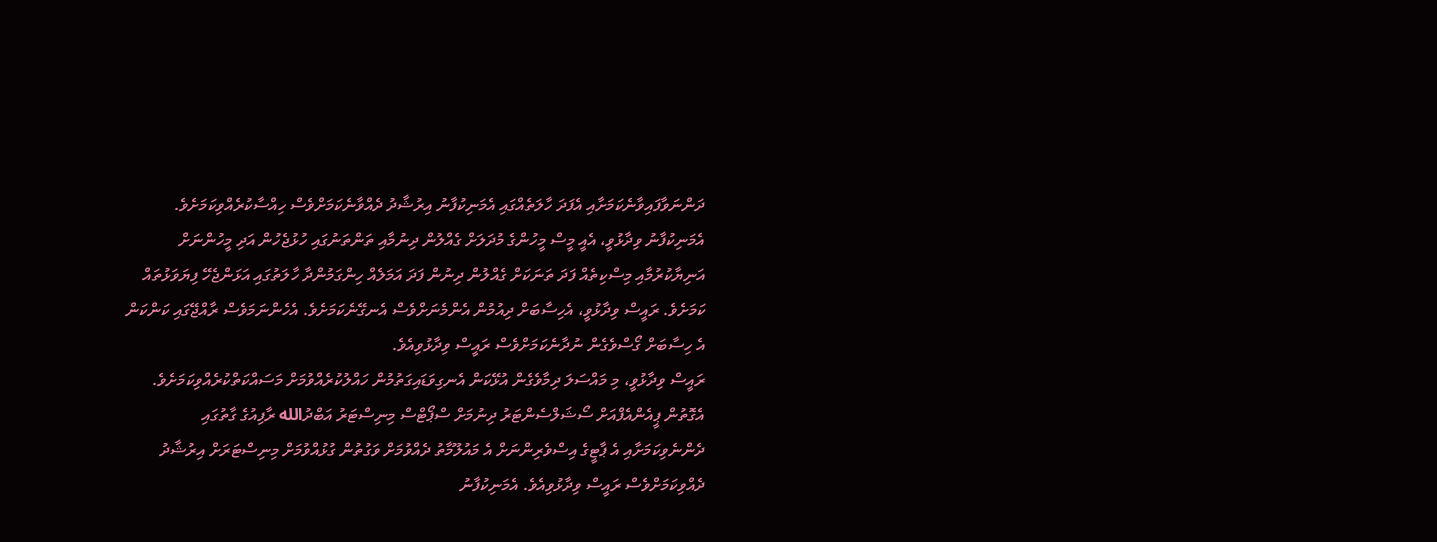ދަންނަވާފައިވާނެކަމަށާއި އެފަދަ ހާލަތެއްގައި އެމަނިކުފާނު އިރުޝާދު ދެއްވާނެކަމަށްވެސް ހިއްސާކުރެއްވިކަމަށެވެ. އެމަނިކުފާނު ވިދާޅުވީ، އެއީ މީސް މީހުންގެ މުދަލަށް ގެއްލުން ދިނުމާއި ތަންތަނުގައި ހުޅުޖެހުން އަދި މީހުންނަށް އަނިޔާކުރުމާއި މިސްކިތެއް ފަދަ ތަނަކަށް ގެއްލުން ދިނުން ފަދަ އަމަލެއް ހިންގަމުންދާ ހާލަތުގައި އަޅަންޖެހޭ ފިޔަވަޅުތައް ކަމަށެވެ. ރައީސް ވިދާޅުވީ، އެހިސާބަށް ދިއުމުން އެންމެނަށްވެސް އެނގޭނެކަމަށެވެ. އެހެންނަމަވެސް ރާއްޖޭގައި ކަންކަން އެ ހިސާބަށް ގޯސްވެގެން ނުދާނެކަމަށްވެސް ރައީސް ވިދާޅުވިއެވެ.
ރައީސް ވިދާޅުވީ، މި މައްސަލަ ދިމާވެގެން އުޅޭކަން އެނގިވަޑައިގަތުމުން ހައްލުކުރެއްވުމަށް މަސައްކަތްކުރެއްވިކަމަށެވެ. އެގޮތުން ޕީއެންއެފްއަށް ސޯޝަލްސެންޓަރު ދިނުމަށް ސްޕޯޓްސް މިނިސްޓަރު އަބްދުالله ރާފިއުގެ ގާތުގައި ދެންނެވިކަމަށާއި އެ ޕާޓީގެ އިސްވެރިންނަށް އެ މައުލޫމާތު ދެއްވުމަށް ވަގުތުން ގުޅުއްވުމަށް މިނިސްޓަރަށް އިރުޝާދު ދެއްވިކަމަށްވެސް ރައީސް ވިދާޅުވިއެވެ. އެމަނިކުފާނު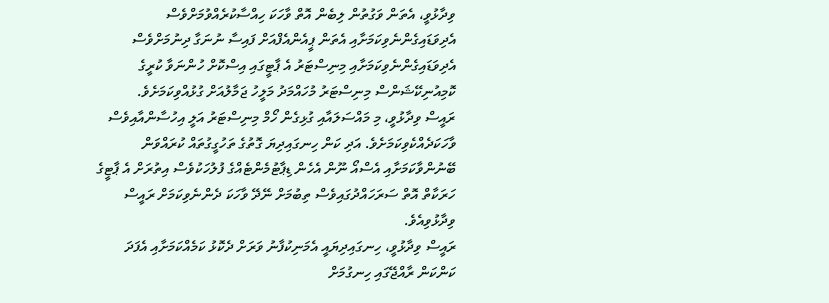ވިދާޅުވީ، އެތަން ވަގުތުން ލިބެން އޮތް ވާހަކަ ހިއްސާކުރެއްވުމަށްވެސް އެދިވަޑައިގެންނެވިކަމަށާއި އެތަން ޕީއެންއެފްއަށް ފައިސާ ނުނަގާ ދިނުމަށްވެސް އެދިވަޑައިގެންނެވިކަމަށާއި މިނިސްޓަރު އެ ޕާޓީގައި އިސްކޮށް ހުންނަވާ ކުރީގެ ކޮމިއުނިކޭޝަންސް މިނިސްޓަރު މުހައްމަދު މަލީހު ޖަމާލުއަށް ގުޅުއްވިކަމަށެވެ.
ރައީސް ވިދާޅުވީ، މި މައްސަލައާއި ގުޅިގެން ހޯމް މިނިސްޓަރު އަލީ އިހުސާންއާއިވެސް ވާހަކަދެއްކެވިކަމަށެވެ. އަދި ކަން ހިނގައިދިޔަ ގޮތުގެ ތަހުގީގުތައް ކުރައްވަން ބޭނުންވާކަމަށާއި އެސްއޯ ނޫން އެހެން ޑިޕާޓުމެންޓެއްގެ ފުލުހަކުވެސް އިތުރަށް އެ ޕާޓީގެ ހަރަކާތް އޮތް ސަރަހައްދުގައިވެސް ތިބުމަށް ނޭދޭ ވާހަކަ ދެންނެވިކަމަށް ރައީސް ވިދާޅުވިއެވެ.
ރައީސް ވިދާޅުވީ، ހިނގައިދިޔައީ އެމަނިކުފާނު ވަރަށް ދެކޮޅު ކަމެއްކަމަށާއި އެފަދަ ކަންކަން ރާއްޖޭގައި ހިނގުމަށް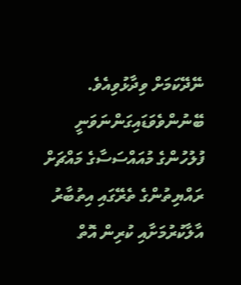ނޭދޭކަމަށް ވިދާޅުވިއެވެ. ބޭނުންވެވަޑައިގަންނަވަނީ ފުލުހުންގެ މުއައްސަސާގެ މައްޗަށް ރައްޔިތުންގެ ތެރޭގައި އިތުބާރު އާލާކުރުމަށާއި ކުރިން އޮތް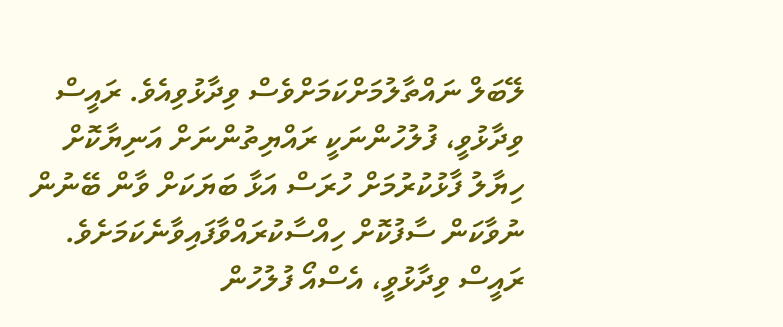ލޭބަލް ނައްތާލުމަށްކަމަށްވެސް ވިދާޅުވިއެވެ. ރައީސް ވިދާޅުވީ، ފުލުހުންނަކީ ރައްޔިތުންނަށް އަނިޔާކޮށް ހިޔާލު ފާޅުކުރުމަށް ހުރަސް އަޅާ ބަޔަކަށް ވާން ބޭނުން ނުވާކަން ސާފުކޮށް ހިއްސާކުރައްވާފައިވާނެކަމަށެވެ.
ރައީސް ވިދާޅުވީ، އެސްއޯ ފުލުހުން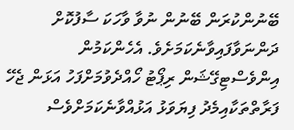ބޭނުންކުރަން ބޭނުން ނުވާ ވާހަކަ ސާފުކޮށް ދަންނަވާފައިވާނެކަމަށެވެ. އެހެންކަމުން އިންވެސްޓިގޭޝަން ރިޕޯޓު ހޯއްދެވުމަށްފަހު އަޅަން ޖެހޭ ފަރާތްތަކާއިމެދު ފިޔަވަޅު އަޅުއްވާނެކަމަށްވެސް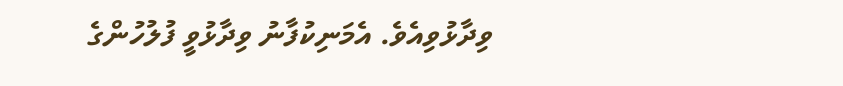ވިދާޅުވިއެވެ. އެމަނިކުފާނު ވިދާޅުވީ ފުލުހުންގެ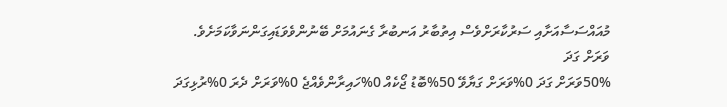މުއައްސަސާއަށާއި ސަރުކާރަށްވެސް އިތުބާރު އަނބުރާ ގެނައުމަށް ބޭނުންވެވަޑައިގަންނަވާކަމަށެވެ.
ވަރަށް ގަދަ
50%ވަރަށް ގަދަ 0%ވަރަށް ގަޔާވޭ 50%ބޮޑު ޖޯކެއް 0%ހައިރާންވެއްޖެ 0%ވަރަށް ދެރަ 0%ރުޅިގަދަ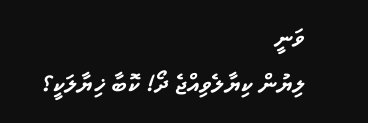ވަނީ
ލިޔުން ކިޔާލެވިއްޖެ ދޯ! ކޮބާ ޚިޔާލަކީ؟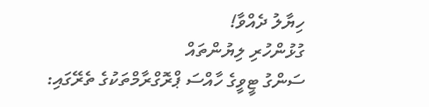ހިޔާލު ދެއްވާ!
ގުޅުންހުރި ލިޔުންތައް
ސަންގު ޓީވީގެ ހާއްސަ ޕްރޮގްރާމްތަކުގެ ތެރޭގައި: